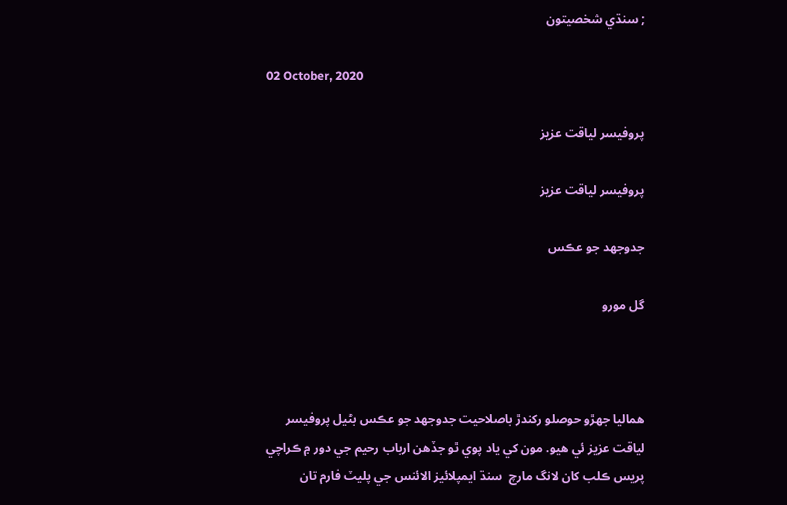; سنڌي شخصيتون

02 October, 2020

پروفيسر لياقت عزيز

پروفيسر لياقت عزيز

جدوجهد جو عڪس

گل مورو



هماليا جهڙو حوصلو رکندڙ باصلاحيت جدوجهد جو عڪس بڻيل پروفيسر لياقت عزيز ئي هيو. مون کي ياد پوي ٿو جڏهن ارباب رحيم جي دور ۾ ڪراچي پريس ڪلب کان لانگ مارچ  سنڌ ايمپلائيز الائنس جي پليٽ فارم تان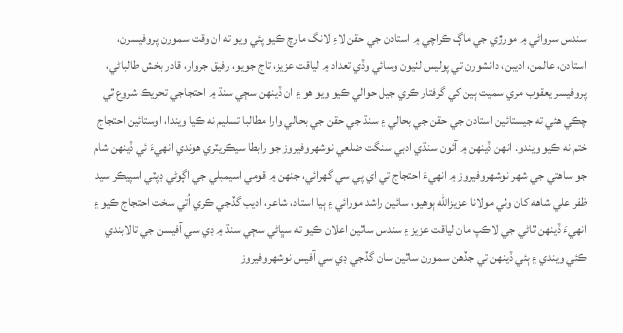سندس سرواڻي ۾ مورڙي جي ماڳ ڪراچي ۾ استادن جي حقن لاءِ لانگ مارچ ڪيو پئي ويو ته ان وقت سمورن پروفيسرن، استادن، عالمن، اديبن، دانشورن تي پوليس لٺيون وسائي وڏي تعداد ۾ لياقت عزيز، تاج جويو، رفيق جروار، قادر بخش طالباڻي، پروفيسر يعقوب مري سميت ٻين کي گرفتار ڪري جيل حوالي ڪيو ويو هو ۽ ان ڏينهن سڄي سنڌ ۾ احتجاجي تحريڪ شروع ٿي چڪي هئي ته جيستائين استادن جي حقن جي بحالي ۽ سنڌ جي حقن جي بحالي وارا مطالبا تسليم نه ڪيا ويندا، اوستائين احتجاج ختم نه ڪيو ويندو. انهن ڏينهن ۾ آئون سنڌي ادبي سنگت ضلعي نوشهروفيروز جو رابطا سيڪريٽري هوندي انهيءَ ئي ڏينهن شام جو ساهتي جي شهر نوشهروفيروز ۾ انهيءَ احتجاج تي اي پي سي گهرائي، جنهن ۾ قومي اسيمبلي جي اڳوڻي ڊپٽي اسپيڪر سيد ظفر علي شاهه کان وٺي مولانا عزيزالله ٻوهيو، سائين راشد مورائي ۽ ٻيا استاد، شاعر، اديب گڏجي ڪري اُتي سخت احتجاج ڪيو ۽ انهيءَ ڏينهن ٿاڻي جي لاڪپ مان لياقت عزيز ۽ سندس ساٿين اعلان ڪيو ته سڀاڻي سڄي سنڌ ۾ ڊي سي آفيسن جي تالابندي ڪئي ويندي ۽ ٻئي ڏينهن تي جڏهن سمورن ساٿين سان گڏجي ڊي سي آفيس نوشهروفيروز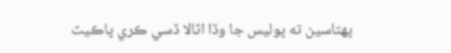پهتاسين ته پوليس جا وڏا اٽالا ڏسي ڪري پاڪيٽ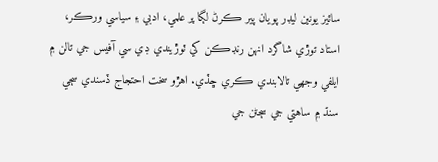سائيز يونين ليڊر پويان پير ڪرڻ لڳا پر علمي، ادبي ۽ سياسي ورڪر، استاد توڙي شاگرد انهن رنڊڪن کي ٽوڙيندي ڊي سي آفيس جي تالن ۾ ايلفي وجهي تالابندي ڪري ڇڏي. اهڙو سخت احتجاج ڏسندي سڄي سنڌ ۾ ساهتي جي سڄڻن جي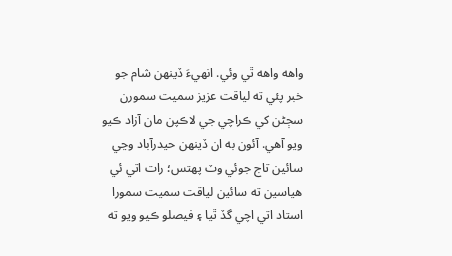واهه واهه ٿي وئي. انهيءَ ڏينهن شام جو خبر پئي ته لياقت عزيز سميت سمورن سڄڻن کي ڪراچي جي لاڪپن مان آزاد ڪيو ويو آهي. آئون به ان ڏينهن حيدرآباد وڃي سائين تاج جوئي وٽ پهتس؛ رات اتي ئي هياسين ته سائين لياقت سميت سمورا استاد اتي اچي گڏ ٿيا ۽ فيصلو ڪيو ويو ته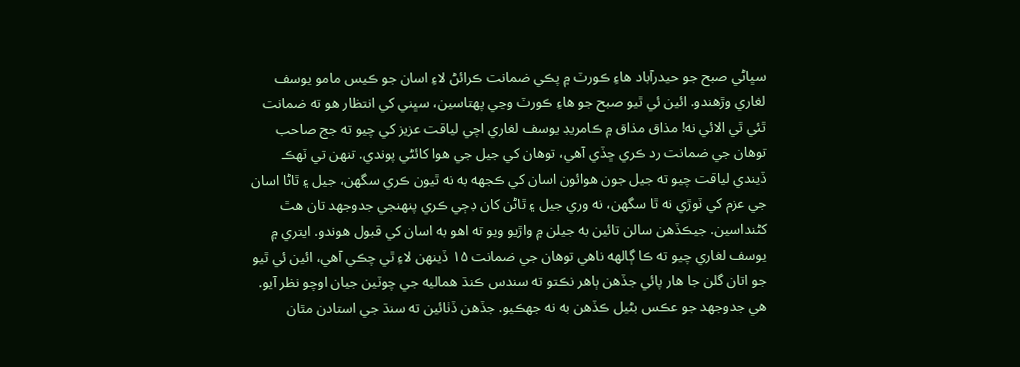سڀاڻي صبح جو حيدرآباد هاءِ ڪورٽ ۾ پڪي ضمانت ڪرائڻ لاءِ اسان جو ڪيس مامو يوسف لغاري وڙهندو. ائين ئي ٿيو صبح جو هاءِ ڪورٽ وڃي پهتاسين، سڀني کي انتظار هو ته ضمانت ٿئي ٿي الائي نه! مذاق مذاق ۾ ڪامريڊ يوسف لغاري اچي لياقت عزيز کي چيو ته جج صاحب توهان جي ضمانت رد ڪري ڇڏي آهي، توهان کي جيل جي هوا کائڻي پوندي. تنهن تي ٽهڪ ڏيندي لياقت چيو ته جيل جون هوائون اسان کي ڪجهه به نه ٿيون ڪري سگهن، جيل ۽ ٿاڻا اسان جي عزم کي ٽوڙي نه ٿا سگهن، نه وري جيل ۽ ٿاڻن کان ڊڄي ڪري پنهنجي جدوجهد تان هٿ کڻنداسين. جيڪڏهن سالن تائين به جيلن ۾ واڙيو ويو ته اهو به اسان کي قبول هوندو. ايتري ۾ يوسف لغاري چيو ته ڪا ڳالهه ناهي توهان جي ضمانت ۱۵ ڏينهن لاءِ ٿي چڪي آهي، ائين ئي ٿيو جو اتان گلن جا هار پائي جڏهن ٻاهر نڪتو ته سندس ڪنڌ هماليه جي چوٽين جيان اوچو نظر آيو. هي جدوجهد جو عڪس بڻيل ڪڏهن به نه جهڪيو. جڏهن ڏٺائين ته سنڌ جي استادن مٿان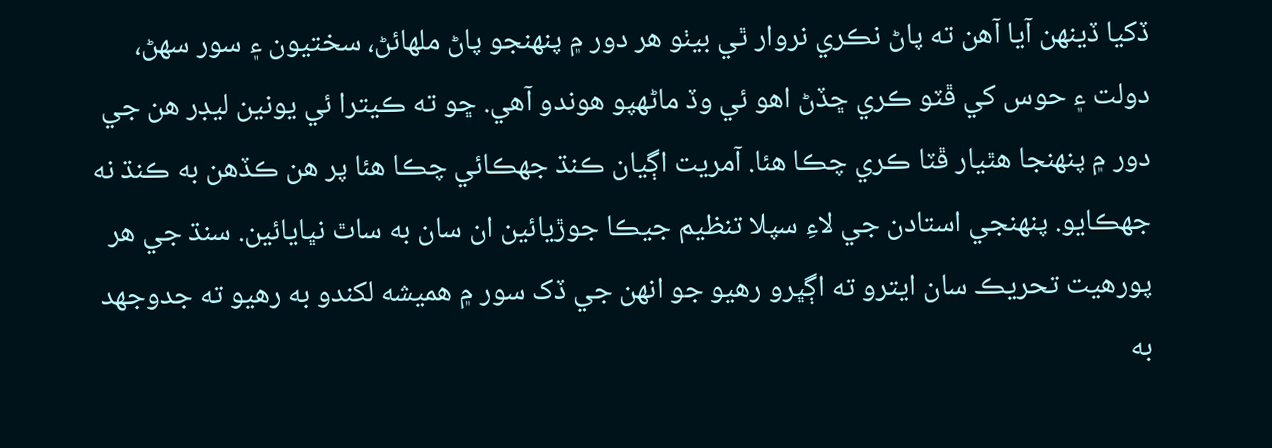ڏکيا ڏينهن آيا آهن ته پاڻ نڪري نروار ٿي بيٺو هر دور ۾ پنهنجو پاڻ ملهائڻ، سختيون ۽ سور سهڻ، دولت ۽ حوس کي ڦٽو ڪري ڇڏڻ اهو ئي وڏ ماڻهپو هوندو آهي. ڇو ته ڪيترا ئي يونين ليڊر هن جي دور ۾ پنهنجا هٿيار ڦٽا ڪري چڪا هئا. آمريت اڳيان ڪنڌ جهڪائي چڪا هئا پر هن ڪڏهن به ڪنڌ نه جهڪايو. پنهنجي استادن جي لاءِ سپلا تنظيم جيڪا جوڙيائين ان سان به ساٿ نڀايائين. سنڌ جي هر پورهيت تحريڪ سان ايترو ته اڳڀرو رهيو جو انهن جي ڏک سور ۾ هميشه لکندو به رهيو ته جدوجهد به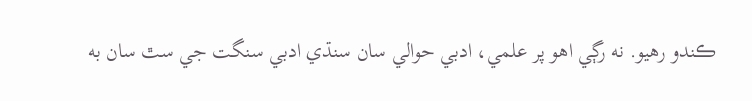ڪندو رهيو. نه رڳي اهو پر علمي، ادبي حوالي سان سنڌي ادبي سنگت جي سٿ سان به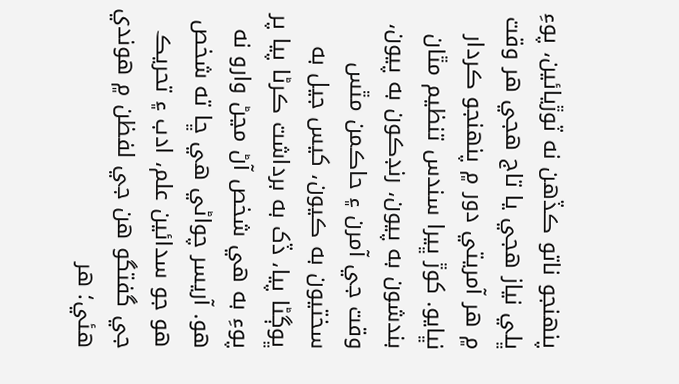پنهنجو ناتو ڪڏهن نه ٽوڙيائين، پوءِ ڀلي نياز هجي يا تاج هجي هر وقت ۾ هر آمريتي دور ۾ پنهنجو ڪردار نڀايو. کوڙ ڀيرا سندس تنظيم مٿان بندشون به پيون، رنڊڪون به پيون، وقت جي آمرن ۽ حاڪمن مٿس سختيون به ڪيون، کيس جيل به ڀوڳڻا پيا، ڏک به برداشت ڪرڻا پيا پر پوءِ به هي شخص آڻ مڃڻ وارو نه هو. آريسر چواڻي هي ڇا ته شخص هو جو سدائين علم، ادب ۽ تحريڪ جي گفتگو هن جي لفظن ۾ هوندي هئي؛ هر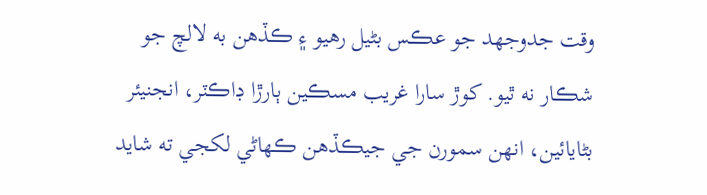وقت جدوجهد جو عڪس بڻيل رهيو ۽ ڪڏهن به لالچ جو شڪار نه ٿيو. کوڙ سارا غريب مسڪين ٻارڙا ڊاڪٽر، انجنيئر بڻايائين، انهن سمورن جي جيڪڏهن ڪهاڻي لکجي ته شايد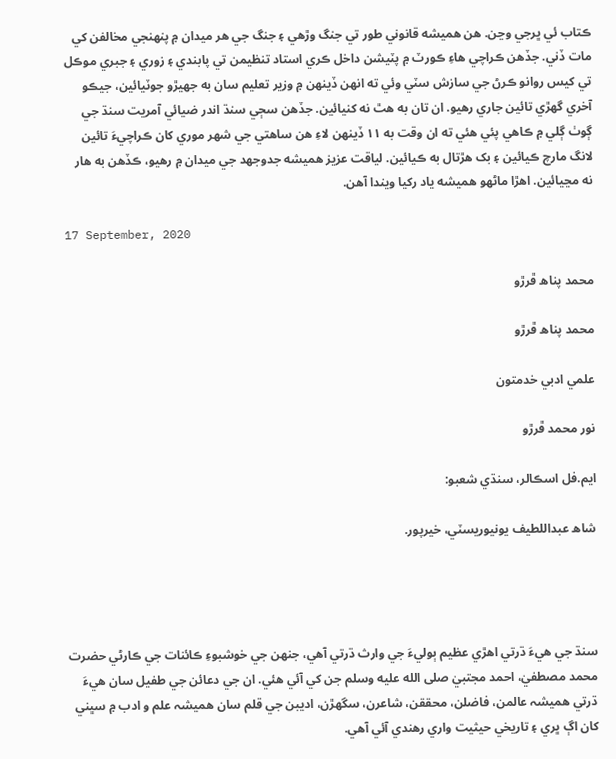ڪتاب ئي ڀرجي وڃن. هن هميشه قانوني طور تي جنگ وڙهي ۽ جنگ جي هر ميدان ۾ پنهنجي مخالفن کي مات ڏني. جڏهن ڪراچي هاءِ ڪورٽ ۾ پٽيشن داخل ڪري استاد تنظيمن تي پابندي ۽ زوري ۽ جبري موڪل تي کيس روانو ڪرڻ جي سازش سٽي وئي ته انهن ڏينهن ۾ وزير تعليم سان به جهيڙو جوٽيائين، جيڪو آخري گهڙي تائين جاري رهيو. ان تان به هٿ نه کنيائين. جڏهن سڄي سنڌ اندر ضيائي آمريت سنڌ جي ڳوٺ ڳلي ۾ ڪاهي پئي هئي ته ان وقت به ۱۱ ڏينهن لاءِ هن ساهتي جي شهر موري کان ڪراچيءَ تائين لانگ مارچ ڪيائين ۽ بک هڙتال به ڪيائين. لياقت عزيز هميشه جدوجهد جي ميدان ۾ رهيو، ڪڏهن به هار نه مڃيائين. اهڙا ماڻهو هميشه ياد رکيا ويندا آهن.

17 September, 2020

محمد پناھ ڦرڙو

محمد پناھ ڦرڙو

علمي ادبي خدمتون

نور محمد ڦرڙو

ايم.فل اسڪالر، سنڌي شعبو:

شاھ عبداللطيف يونيوريسٽي، خيرپور.




سنڌ جي هيءَ ڌرتي اهڙي عظيم ٻوليءَ جي وارث ڌرتي آهي، جنهن جي خوشبوءِ ڪائنات جي ڪارڻي حضرت محمد مصطفيٰ، احمد مجتبيٰ صلى الله عليه وسلم جن کي آئي هئي. ان جي دعائن جي طفيل سان هيءَ ڌرتي هميشہ عالمن، فاضلن، محققن، شاعرن، سگھڙن، اديبن جي قلم سان هميشہ علم و ادب ۾ سڀني کان اڳ ڀري ۽ تاريخي حيثيت واري رهندي آئي آهي.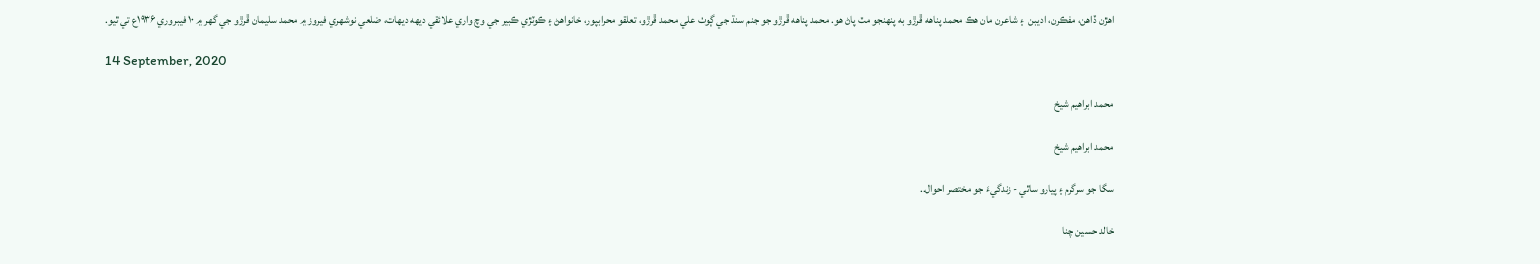اهڙن ڏاهن، مفڪرن، اديبن  ۽ شاعرن مان هڪ محمد پناهه ڦرڙو به پنهنجو مٽ پاڻ هو. محمد پناهه ڦرڙو جو جنم سنڌ جي ڳوٺ علي محمد ڦرڙو، تعلقو محرابپور، خانواهڻ ۽ ڪوٽڙي ڪبير جي وچ واري علائقي ديهه ديهات، ضلعي نوشهري فيروز ۾ محمد سليمان ڦرڙو جي گھر ۾ ۱۰ فيبروري ۱۹۳۶ع تي ٿيو.

14 September, 2020

محمد ابراھيم شيخ

محمد ابراھيم شيخ

سگا جو سرگرم ۽ پيارو ساٿي - زندگيءَ جو مختصر احوال..

خالد حسين چنا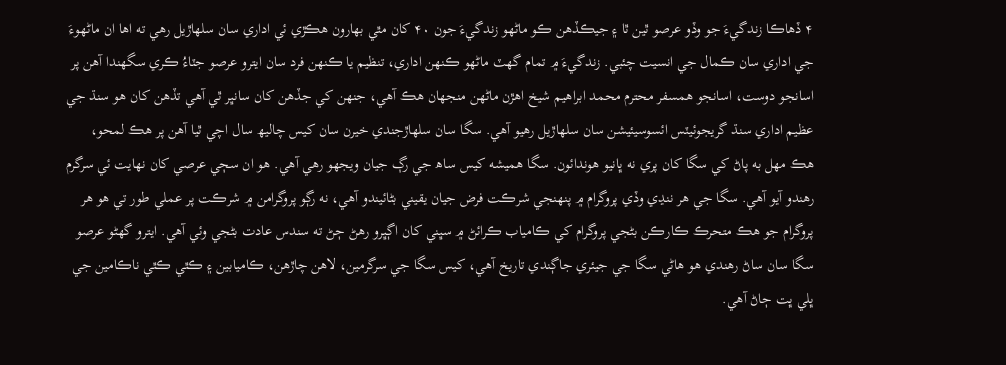۴ ڏهاڪا زندگيءَ جو وڏو عرصو ٿين ٿا ۽ جيڪڏهن ڪو ماڻهو زندگيءَ جون ۴۰ کان مٿي بهارون هڪڙي ئي اداري سان سلهاڙيل رهي ته اها ان ماڻهوءَ جي اداري سان ڪمال جي انسيت چئبي. زندگيءَ ۾ تمام گهٽ ماڻهو ڪنهن اداري، تنظيم يا ڪنهن فرد سان ايترو عرصو جٽاءُ ڪري سگهندا آهن پر اسانجو دوست، اسانجو همسفر محترم محمد ابراهيم شيخ اهڙن ماڻهن منجهان هڪ آهي، جنهن کي جڏهن کان سانڀر ٿي آهي تڏهن کان هو سنڌ جي عظيم اداري سنڌ گريجوئيٽس ائسوسيئيشن سان سلهاڙيل رهيو آهي. سگا سان سلهاڙجندي خيرن سان کيس چاليھ سال اچي ٿيا آهن پر هڪ لمحو، هڪ مهل به پاڻ کي سگا کان پري نه ڀانيو هوندائون. سگا هميشه کيس ساھ جي رڳ جيان ويجهو رهي آهي. هو ان سڄي عرصي کان نهايت ئي سرگرم رهندو آيو آهي. سگا جي هر ننڍي وڏي پروگرام ۾ پنهنجي شرڪت فرض جيان يقيني بڻائيندو آهي، نه رڳو پروگرامن ۾ شرڪت پر عملي طور تي هو هر پروگرام جو هڪ متحرڪ ڪارڪن بڻجي پروگرام کي ڪامياب ڪرائڻ ۾ سڀني کان اڳڀرو رهڻ ڄڻ ته سندس عادت بڻجي وئي آهي. ايترو گهڻو عرصو سگا سان ساڻ رهندي هو هاڻي سگا جي جيئري جاڳندي تاريخ آهي، کيس سگا جي سرگرمين، لاهن چاڙهن، ڪاميابين ۽ ڪٿي ڪٿي ناڪامين جي ڀلي ڀت ڄاڻ آهي.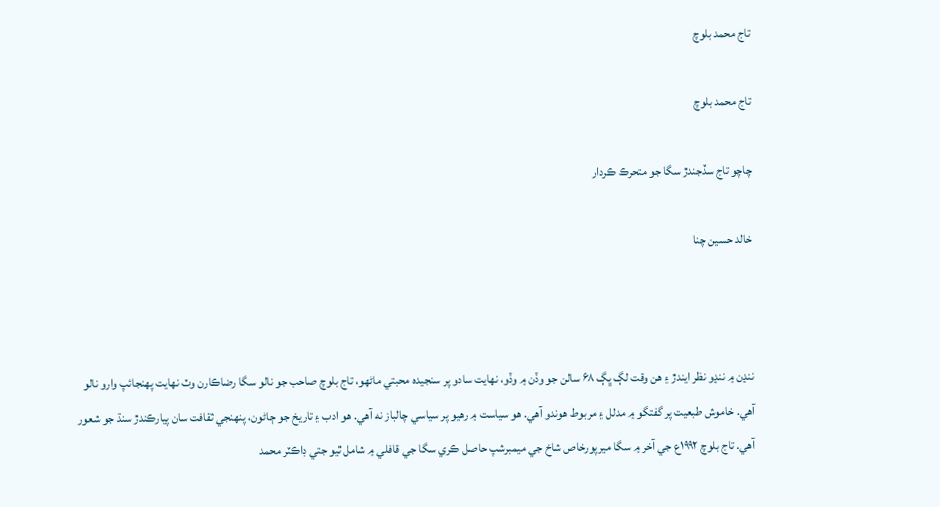تاج محمد بلوچ

تاج محمد بلوچ

چاچو تاج سڏجندڙ سگا جو متحرڪ ڪردار

خالد حسين چنا



ننڍن ۾ ننڍو نظر ايندڙ ۽ هن وقت لڳ ڀڳ ۶۸ سالن جو وڏن ۾ وڏو، نهايت سادو پر سنجيده محبتي ماڻهو، تاج بلوچ صاحب جو نالو سگا رضاڪارن وٽ نهايت پھنجائپ وارو نالو آهي. خاموش طبعيت پر گفتگو ۾ مدلل ۽ مربوط هوندو آهي. هو سياست ۾ رھيو پر سياسي چالباز نه آهي. هو ادب ۽ تاريخ جو ڄاڻون، پنهنجي ثقافت سان پيارڪندڙ سنڌ جو شعور آهي. تاج بلوچ ۱۹۹۲ع جي آخر ۾ سگا ميرپورخاص شاخ جي ميمبرشپ حاصل ڪري سگا جي قافلي ۾ شامل ٿيو جتي ڊاڪٽر محمد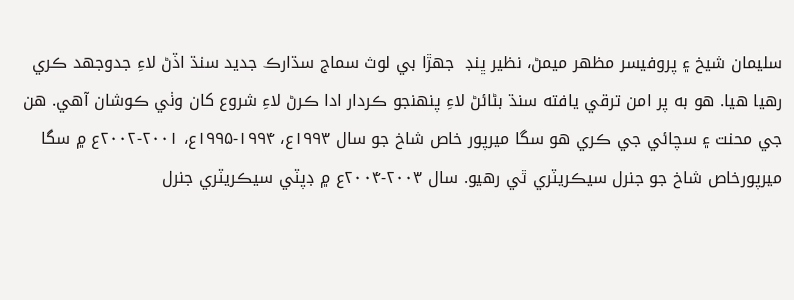سليمان شيخ ۽ پروفيسر مظهر ميمڻ، نظير ڀنڊ  جهڙا بي لوث سماج سڌارڪ جديد سنڌ اڏڻ لاءِ جدوجهد ڪري رهيا هيا. هو به پر امن ترقي يافته سنڌ بڻائڻ لاءِ پنهنجو ڪردار ادا ڪرڻ لاءِ شروع کان وٺي ڪوشان آهي. هن جي محنت ۽ سچائي جي ڪري هو سگا ميرپور خاص شاخ جو سال ۱۹۹۳ع، ۱۹۹۴-۱۹۹۵ع، ۲۰۰۱-۲۰۰۲ع ۾ سگا ميرپورخاص شاخ جو جنرل سيڪريٽري ٿي رهيو. سال ۲۰۰۳-۲۰۰۴ع ۾ ڊپٽي سيڪريٽري جنرل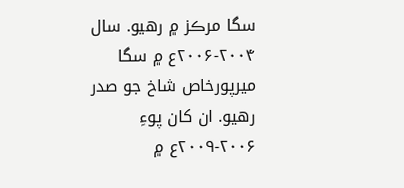سگا مرڪز ۾ رهيو. سال ۲۰۰۴-۲۰۰۶ع ۾ سگا ميرپورخاص شاخ جو صدر رهيو. ان کان پوءِ ۲۰۰۶-۲۰۰۹ع ۾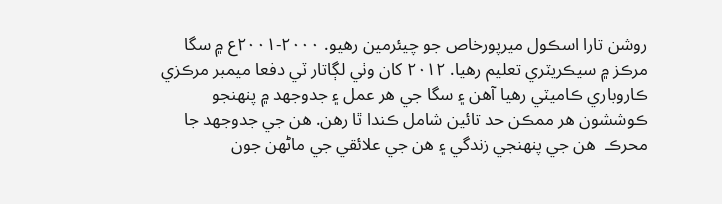روشن تارا اسڪول ميرپورخاص جو چيئرمين رهيو. ۲۰۰۰-۲۰۰۱ع ۾ سگا مرڪز ۾ سيڪريٽري تعليم رهيا. ۲۰۱۲ کان وٺي لڳاتار ٽي دفعا ميمبر مرڪزي ڪاروباري ڪاميٽي رهيا آهن ۽ سگا جي هر عمل ۽ جدوجهد ۾ پنهنجو ڪوششون هر ممڪن حد تائين شامل ڪندا ٿا رهن. هن جي جدوجهد جا محرڪ  هن جي پنهنجي زندگي ۽ هن جي علائقي جي ماڻهن جون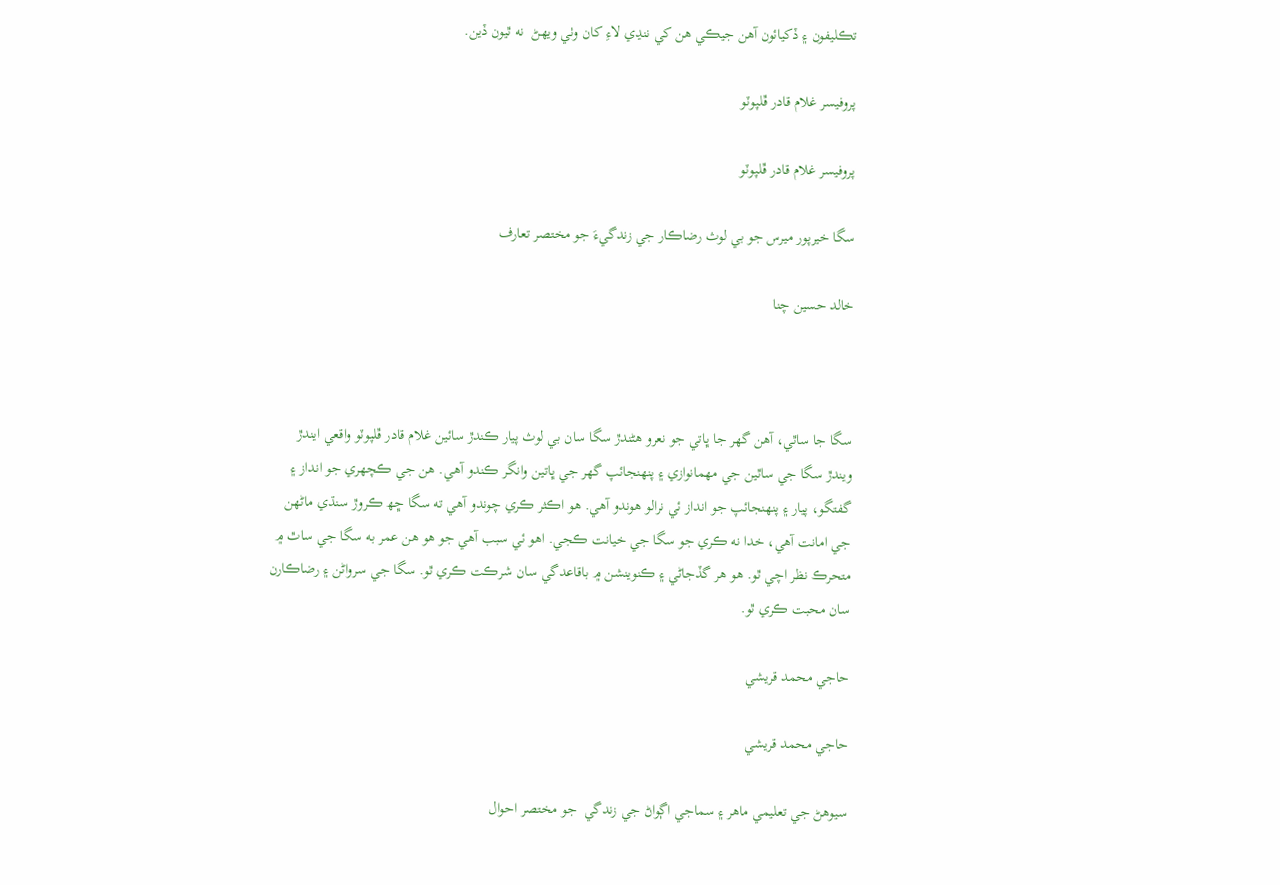تڪليفون ۽ ڏکيائون آهن جيڪي هن کي ننڍي لاءِ کان وٺي ويھڻ  نه ٿيون ڏين.

پروفيسر غلام قادر ڦلپوٽو

پروفيسر غلام قادر ڦلپوٽو

سگا خيرپور ميرس جو بي لوث رضاڪار جي زندگيءَ جو مختصر تعارف

خالد حسين چنا



سگا جا ساٿي، آهن گهر جا ڀاتي جو نعرو هڻندڙ سگا سان بي لوث پيار ڪندڙ سائين غلام قادر ڦلپوٽو واقعي ايندڙ ويندڙ سگا جي ساٿين جي مهمانوازي ۽ پنهنجائپ گهر جي ڀاتين وانگر ڪندو آهي. هن جي ڪچهري جو انداز ۽ گفتگو، پيار ۽ پنهنجائپ جو انداز ئي نرالو هوندو آهي. هو اڪثر ڪري چوندو آهي ته سگا ڇھ ڪروڙ سنڌي ماڻهن جي امانت آهي، خدا نه ڪري جو سگا جي خيانت ڪجي. اهو ئي سبب آهي جو هو هن عمر به سگا جي ساٿ ۾ متحرڪ نظر اچي ٿو. هو هر گڏجاڻي ۽ ڪنوينشن ۾ باقاعدگي سان شرڪت ڪري ٿو. سگا جي سرواڻن ۽ رضاڪارن سان محبت ڪري ٿو.

حاجي محمد قريشي

حاجي محمد قريشي

سيوهڻ جي تعليمي ماهر ۽ سماجي اڳواڻ جي زندگي  جو مختصر احوال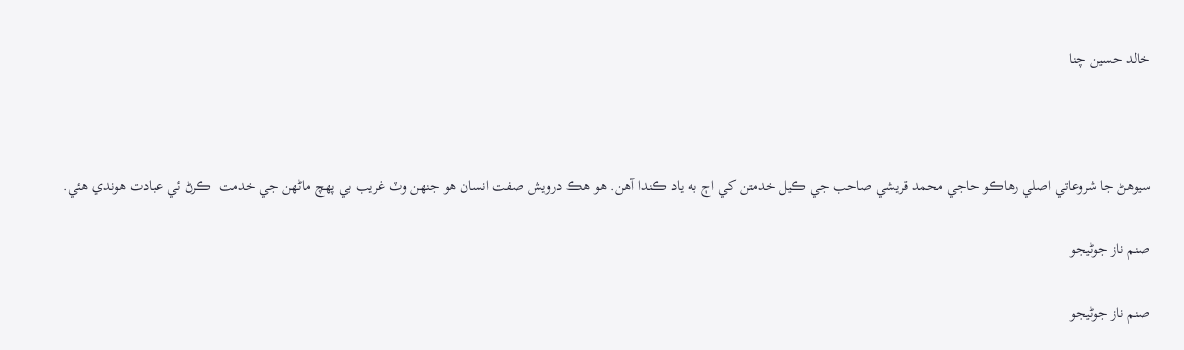خالد حسين چنا



سيوهڻ جا شروعاتي اصلي رهاڪو حاجي محمد قريشي صاحب جي ڪيل خدمتن کي اڄ به ياد ڪندا آهن. هو هڪ درويش صفت انسان هو جنهن وٽ غريب بي پهچ ماڻهن جي خدمت  ڪرڻ ئي عبادت هوندي ھئي.

صنم ناز جوڻيجو

صنم ناز جوڻيجو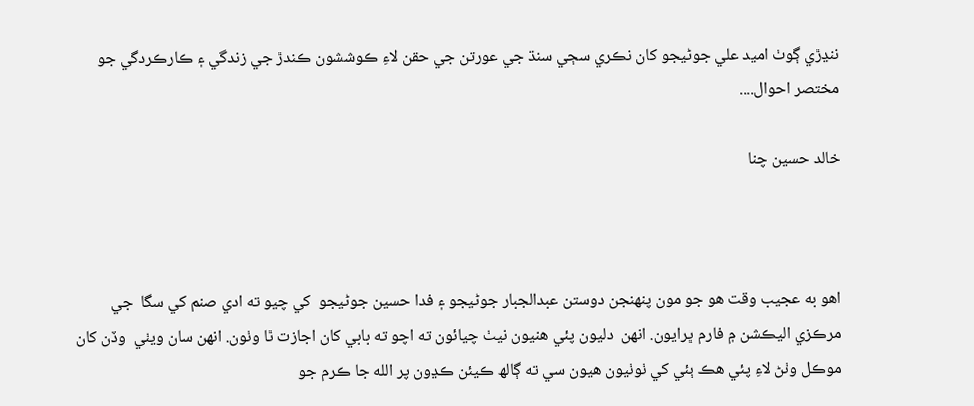ننڍڙي ڳوٺ اميد علي جوڻيجو کان نڪري سڄي سنڌ جي عورتن جي حقن لاءِ ڪوششون ڪندڙ جي زندگي ۽ ڪارڪردگي جو مختصر احوال....

خالد حسين چنا



اهو به عجيب وقت هو جو مون پنهنجن دوستن عبدالجبار جوڻيجو ۽ فدا حسين جوڻيجو  کي چيو ته ادي صنم کي سگا  جي مرڪزي اليڪشن ۾ فارم ڀرايون. انهن  دليون پئي هنيون نيٺ چيائون ته اچو ته بابي کان اجازت ٿا وٺون. انهن سان ويٺي  وڏن کان موڪل وٺڻ لاءِ پئي هڪ ٻئي کي ٺوٺيون هيون سي ته ڳالھ ڪيئن ڪڍون پر الله جا ڪرم جو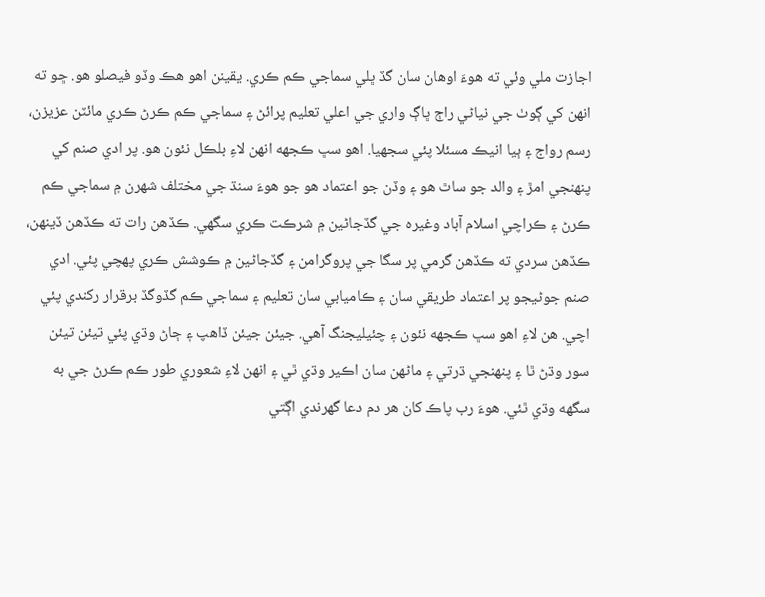اجازت ملي وئي ته هوءَ اوهان سان گڏ ڀلي سماجي ڪم ڪري. يقينن اهو هڪ وڏو فيصلو هو. ڇو ته انهن کي ڳوٺ جي نياڻي راڄ ڀاڳ واري جي اعلي تعليم پرائڻ ۽ سماجي ڪم ڪرڻ ڪري مائٽن عزيزن، رسم رواج ۽ ٻيا انيڪ مسئلا پئي سجهيا. اهو سڀ ڪجهه انهن لاءِ بلڪل نئون هو. پر ادي صنم کي پنهنجي امڙ ۽ والد جو ساٿ هو ۽ وڏن جو اعتماد هو جو هوءَ سنڌ جي مختلف شهرن ۾ سماجي ڪم ڪرڻ ۽ ڪراچي اسلام آباد وغيره جي گڏجاڻين ۾ شرڪت ڪري سگهي. ڪڏهن رات ته ڪڏهن ڏينهن، ڪڏهن سردي ته ڪڏهن گرمي پر سگا جي پروگرامن ۽ گڏجاڻين ۾ ڪوشش ڪري پهچي پئي. ادي صنم جوڻيجو پر اعتماد طريقي سان ۽ ڪاميابي سان تعليم ۽ سماجي ڪم گڏوگڏ برقرار رکندي پئي اچي. هن لاءِ اهو سڀ ڪجهه نئون ۽ چئيليجنگ آهي. جيئن جيئن ڏاهپ ۽ ڄاڻ وڌي پئي تيئن تيئن سور وڌڻ ٿا ۽ پنهنجي ڌرتي ۽ ماڻهن سان اڪير وڌي ٿي ۽ انهن لاءِ شعوري طور ڪم ڪرڻ جي به سگهه وڌي ٿئي. هوءَ رب پاڪ کان هر دم دعا گهرندي اڳتي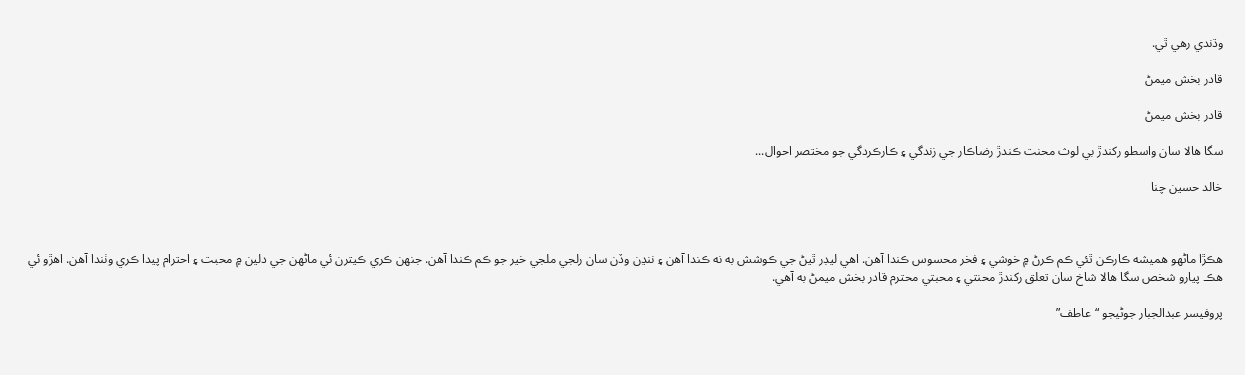وڌندي رهي ٿي.

قادر بخش ميمڻ

قادر بخش ميمڻ

سگا هالا سان واسطو رکندڙ بي لوث محنت ڪندڙ رضاڪار جي زندگي ۽ ڪارڪردگي جو مختصر احوال...

خالد حسين چنا



هڪڙا ماڻهو هميشه ڪارڪن ٿئي ڪم ڪرڻ ۾ خوشي ۽ فخر محسوس ڪندا آهن. اهي ليڊر ٿيڻ جي ڪوشش به نه ڪندا آهن ۽ ننڍن وڏن سان رلجي ملجي خير جو ڪم ڪندا آهن. جنهن ڪري ڪيترن ئي ماڻهن جي دلين ۾ محبت ۽ احترام پيدا ڪري وٺندا آهن. اهڙو ئي هڪ پيارو شخص سگا هالا شاخ سان تعلق رکندڙ محنتي ۽ محبتي محترم قادر بخش ميمڻ به آهي.

پروفيسر عبدالجبار جوڻيجو “عاطف”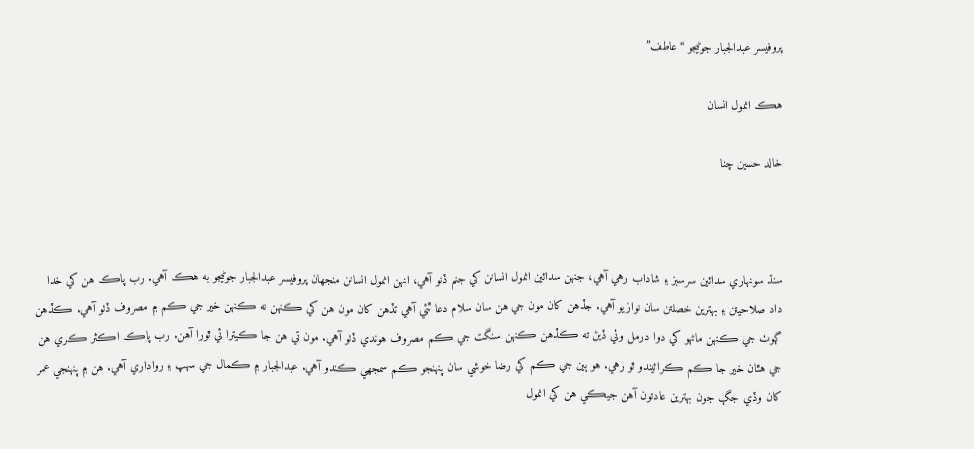پروفيسر عبدالجبار جوڻيجو “عاطف”

هڪ انمول انسان

خالد حسين چنا



سنڌ سونهاري سدائين سرسبز ۽ شاداب رهي آهي، جنهن سدائين انمول انسانن کي جنم ڏنو آهي، انهن انمول انسانن منجهان پروفيسر عبدالجبار جوڻيجو به هڪ آهي. رب پاڪ هن کي خدا داد صلاحيتن ۽ بهترين خصلتن سان نوازيو آهي. جڏهن کان مون جي هن سان سلام دعا ٿئي آهي تڏهن کان مون هن کي ڪنهن نه ڪنهن خير جي ڪم ۾ مصروف ڏٺو آهي. ڪڏهن ڳوٺ جي ڪنهن ماڻهو کي دوا درمل وٺي ڏيڻ ته ڪڏهن ڪنهن سنگت جي ڪم مصروف هوندي ڏٺو آهي. مون تي هن جا ڪيترا ئي ٿورا آهن. رب پاڪ اڪثر ڪري هن جي هٿان خير جا ڪم ڪرائيندو ٿو رهي. هو ٻين جي ڪم کي رضا خوشي سان پنهنجو ڪم سمجهي ڪندو آهي. عبدالجبار ۾ ڪمال جي سهپ ۽ رواداري آهي. هن ۾ پنهنجي عمر کان وڏي جڳ جون بهترين عادتون آهن جيڪي هن کي انمول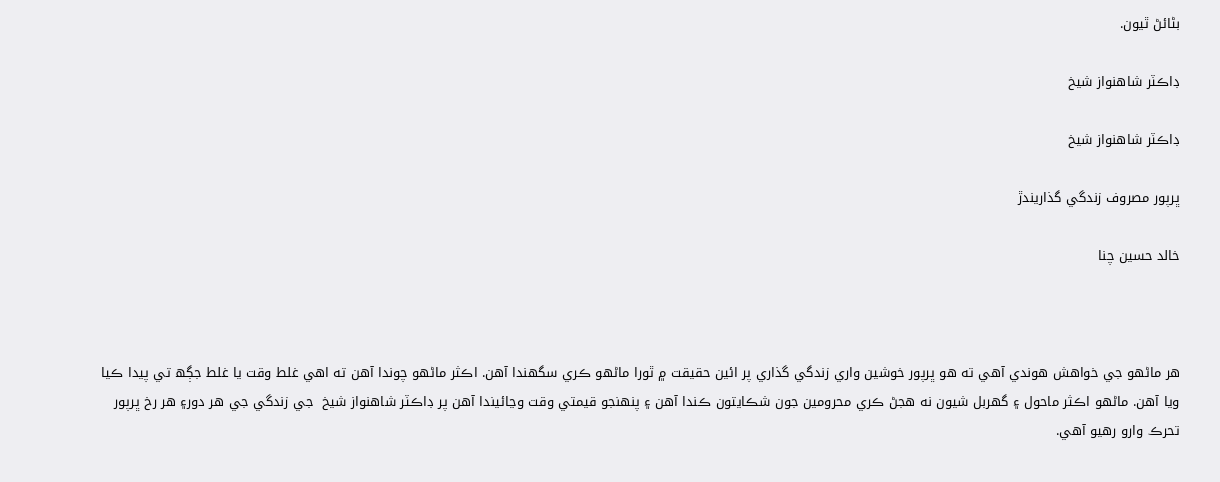بڻائڻ ٿيون.

ڊاڪٽر شاهنواز شيخ

ڊاڪٽر شاهنواز شيخ

ڀرپور مصروف زندگي گذاريندڙ

خالد حسين چنا



هر ماڻهو جي خواهش هوندي آهي ته هو ڀرپور خوشين واري زندگي گذاري پر ائين حقيقت ۾ ٿورا ماڻهو ڪري سگهندا آهن. اڪثر ماڻهو چوندا آهن ته اهي غلط وقت يا غلط جڳھ تي پيدا ڪيا ويا آهن. ماڻهو اڪثر ماحول ۽ گهربل شيون نه هجڻ ڪري محرومين جون شڪايتون ڪندا آهن ۽ پنهنجو قيمتي وقت وڃائيندا آهن پر ڊاڪٽر شاهنواز شيخ  جي زندگي جي هر دور۽ هر رخ ڀرپور تحرڪ وارو رهيو آهي.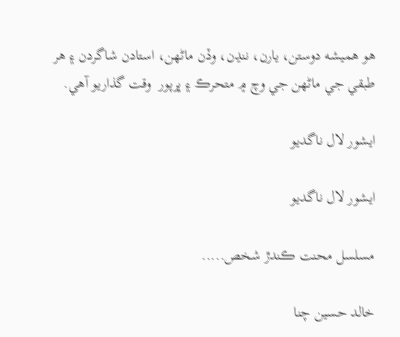هو هميشه دوستن، يارن، ننڍن، وڏن ماڻهن، استادن شاگردن ۽ هر طبقي جي ماڻهن جي وچ ۾ متحرڪ ۽ ڀرپور  وقت گذاريو آهي.

ايشور لال ناگديو

ايشور لال ناگديو

مسلسل محنت ڪندڙ شخص.....

خالد حسين چنا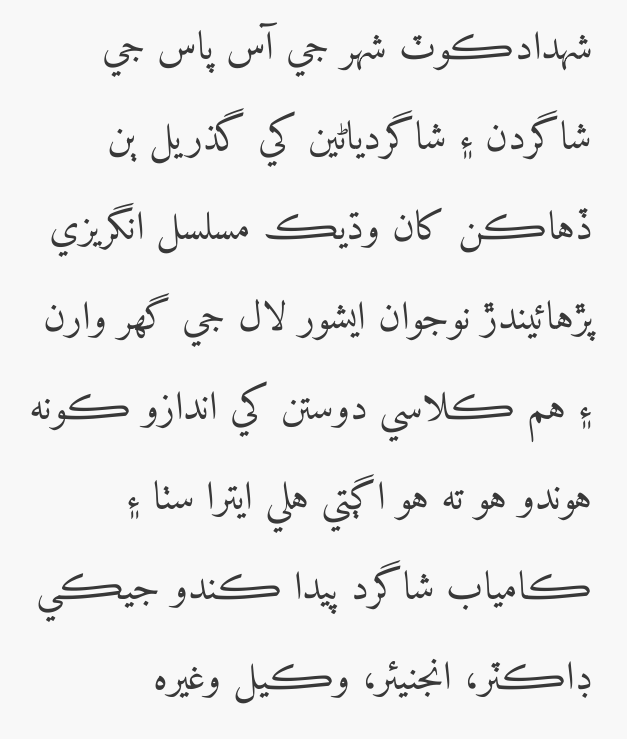شهدادڪوٽ شهر جي آس پاس جي شاگردن ۽ شاگردياڻين کي گذريل ٻن ڏهاڪن کان وڌيڪ مسلسل انگريزي پڙهائيندڙ نوجوان ايشور لال جي گهر وارن ۽ هم ڪلاسي دوستن کي اندازو ڪونه هوندو هو ته هو اڳتي هلي ايترا سٺا ۽ ڪامياب شاگرد پيدا ڪندو جيڪي ڊاڪٽر، انجنيئر، وڪيل وغيره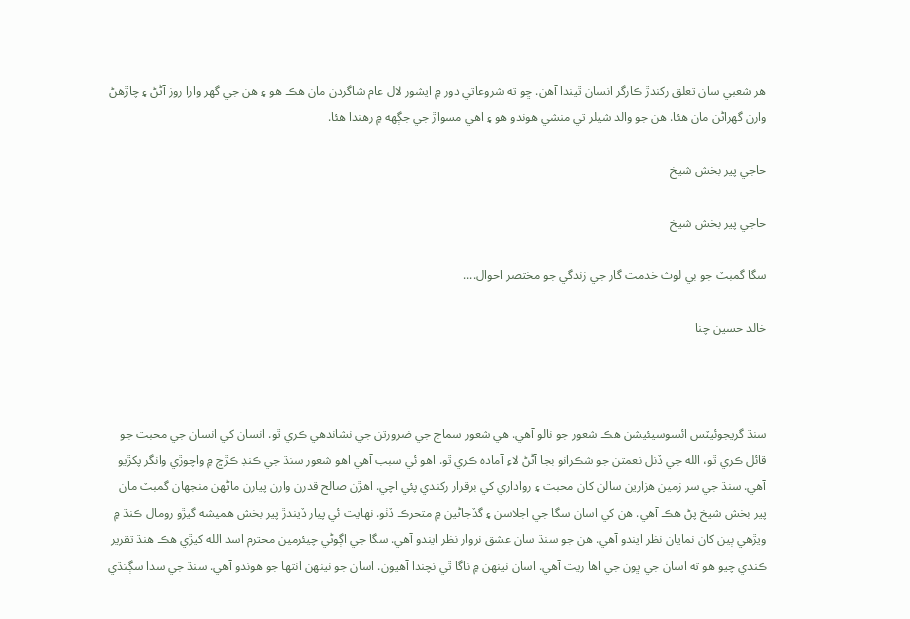هر شعبي سان تعلق رکندڙ ڪارگر انسان ٿيندا آهن. ڇو ته شروعاتي دور ۾ ايشور لال عام شاگردن مان هڪ هو ۽ هن جي گهر وارا روز آڻڻ ۽ چاڙهڻ وارن گهراڻن مان هئا. هن جو والد شيلر تي منشي هوندو هو ۽ اهي مسواڙ جي جڳهه ۾ رهندا هئا.

حاجي پير بخش شيخ

حاجي پير بخش شيخ

سگا گمبٽ جو بي لوث خدمت گار جي زندگي جو مختصر احوال....

خالد حسين چنا



سنڌ گريجوئيٽس ائسوسيئيشن هڪ شعور جو نالو آهي. هي شعور سماج جي ضرورتن جي نشاندهي ڪري ٿو. انسان کي انسان جي محبت جو قائل ڪري ٿو، الله جي ڏنل نعمتن جو شڪرانو بجا آڻڻ لاءِ آماده ڪري ٿو. اهو ئي سبب آهي اهو شعور سنڌ جي ڪنڊ ڪڙڇ ۾ واچوڙي وانگر پکڙيو آهي. سنڌ جي سر زمين هزارين سالن کان محبت ۽ رواداري کي برقرار رکندي پئي اچي. اهڙن صالح قدرن وارن پيارن ماڻهن منجهان گمبٽ مان پير بخش شيخ پڻ هڪ آهي. هن کي اسان سگا جي اجلاسن ۽ گڏجاڻين ۾ متحرڪ ڏٺو. نهايت ئي پيار ڏيندڙ پير بخش هميشه گيڙو رومال ڪنڌ ۾ ويڙهي ٻين کان نمايان نظر ايندو آهي. هن جو سنڌ سان عشق نروار نظر ايندو آهي. سگا جي اڳوڻي چيئرمين محترم اسد الله کيڙي هڪ هنڌ تقرير ڪندي چيو هو ته اسان جي ڀون جي اها ريت آهي. اسان نينهن ۾ ناگا ٿي نچندا آهيون. اسان جو نينهن انتها جو هوندو آهي. سنڌ جي سدا سڳنڌي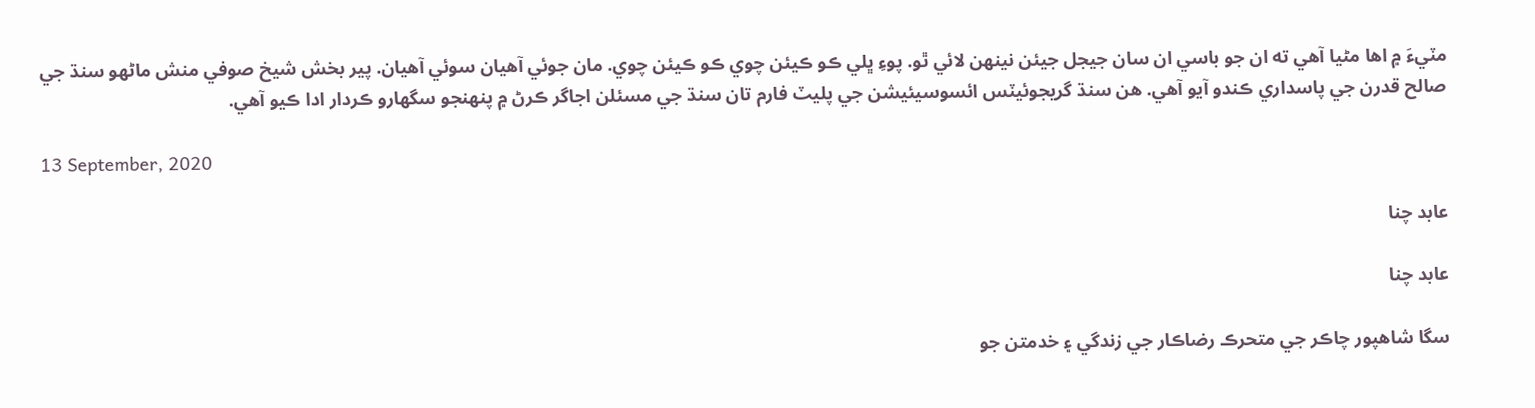مٽيءَ ۾ اها مڻيا آهي ته ان جو باسي ان سان جيجل جيئن نينهن لائي ٿو. پوءِ ڀلي ڪو ڪيئن چوي ڪو ڪيئن چوي. مان جوئي آهيان سوئي آهيان. پير بخش شيخ صوفي منش ماڻهو سنڌ جي صالح قدرن جي پاسداري ڪندو آيو آهي. هن سنڌ گريجوئيٽس ائسوسيئيشن جي پليٽ فارم تان سنڌ جي مسئلن اجاگر ڪرڻ ۾ پنهنجو سگهارو ڪردار ادا ڪيو آهي.

13 September, 2020

عابد چنا

عابد چنا

سگا شاهپور چاڪر جي متحرڪ رضاڪار جي زندگي ۽ خدمتن جو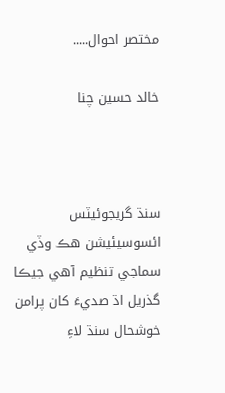مختصر احوال.....

خالد حسين چنا



سنڌ گريجوئيٽس ائسوسيئيشن هڪ وڏي سماجي تنظيم آهي جيڪا گذريل اڌ صديءَ کان پرامن خوشحال سنڌ لاءِ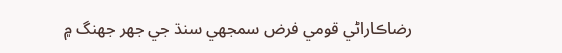رضاڪاراڻي قومي فرض سمجهي سنڌ جي جهر جهنگ ۾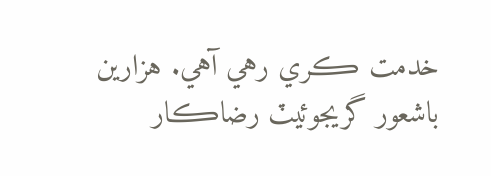خدمت ڪري رهي آهي. هزارين باشعور گريجوئيٽ رضاڪار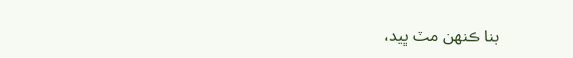بنا ڪنهن مٽ ڀيد،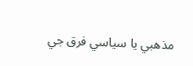مذهبي يا سياسي فرق جي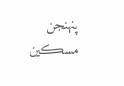پنهنجن مسڪين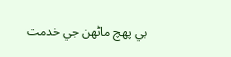بي پهچ ماڻهن جي خدمت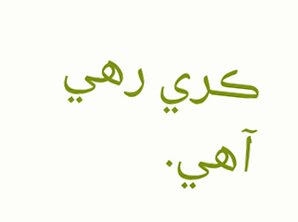ڪري رهي آهي.